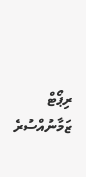ރިޕޯޓް
ޒަމާނުއްސުރެ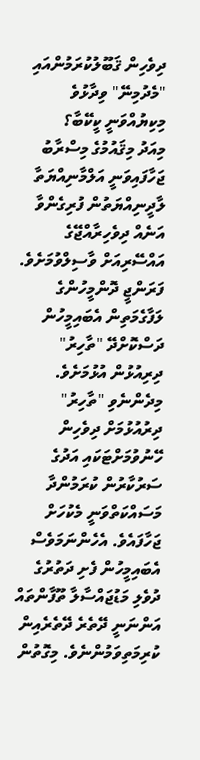ދިވެހިން ޤަބޫލުކުރަމުންއައި "މެދުމިނޭ" ވިދާޅުވެ މިކިޔުއްވަނީ ކީކޭބާ؟
މިއަދު މިޤައުމުގެ މިސްރާބު ޖަހާފައިވަނީ އަލްމާނިއްޔަތާ ލާދީނިއްޔަތުން ފުރިގެންވާ އަނެއް ދިވެހިރާއްޖޭގެ އައްސޭރިއަށް ވާސިލްވުމަށެވެ. ފަރަންޖީ ދޮންމީހުންގެ ލަފާގެމަތިން އެބައިމީހުން ދަސްކޮށްދޭ "ތާހިރު" ދިރިއުޅުން އުޅުމަށެވެ. މިދެންނެވި "ތާހިރު" ދިރުއުޅުމަށް ދިވެހިން ހޭނުވުމަށްޓަކައި އަދުގެ ސަރުކާރުން ކުރަމުންދާ މަސައްކަތްވަނީ މެކުހަށް ޖަހާފައެވެ. އެހެންނަމަވެސް އެބައިމީހުން ފެށި ދަތުރުގެ ދުވެލި މަޑުޖައްސާލާ ތޫފާންތައް އަންނަނީ ދޭތެރެ ދޭތެރެއިން ކުރިމަތިވަމުންނެވެ. މިގޮތުން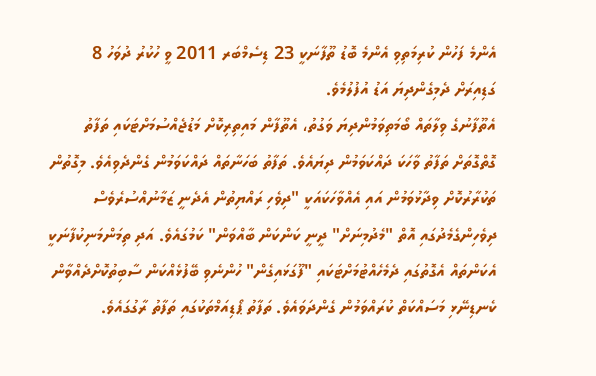އެންމެ ފަހުން ކުރިމަތިވި އެންމެ ބޮޑު ތޫފާނަކީ 23 ޑިސެމްބަރ 2011 ވީ ހުކުރު ދުވަހު 8 ގަޑިއިރަށް ދެމިގެންދިޔަ އަޑު އުފުލުމެވެ.
އެތޫފާނުގެ ވިލާތައް ބޯމަތިވަމުންދިޔަ ވަގުތު، އެތޫފާން މައިތިރިކޮށް މަޑުޖެއްސުމަށްޓަކައި ތަފާތު ގޮތްގޮތަށް ތަފާތު ވާހަކަ ދައްކަވަމުން ދިޔައެވެ. ތަފާތު ބަހަނާތައް ދައްކަވަމުން ގެންދެވިއެވެ. މިގޮތުން ތަކުރާރުކޮށް ވިދާޅުވަމުން އައި އެއްވާހަކައަކީ "ދިވެހި ރައްޔިތުން އެދެނީ ޒަމާނުއްސުރެވެސް ދިވެހިންގެމެދުގައި އޮތް "މެދުމިނަށް" ދީނީ ކަންކަން ބާއްވަން" ކަމުގައެވެ. އަދި ތިމަންމަނިކުފާނަކީ އެކަންތައް އެގޮތުގައި ދެމެހެއްޓުމަށްޓަކައި "ފޫގަޅައިގެން" ހުންނެވި ބޭފުޅެއްކަން ސާބިތުކޮށްދެއްވާން ކެނޑިނޭޅި މަސައްކަތް ކުރައްވަމުން ގެންދަވައެވެ. ތަފާތު ޕޯޑިއަމްތަކުގައި ތަފާތު ރާގުގައެވެ.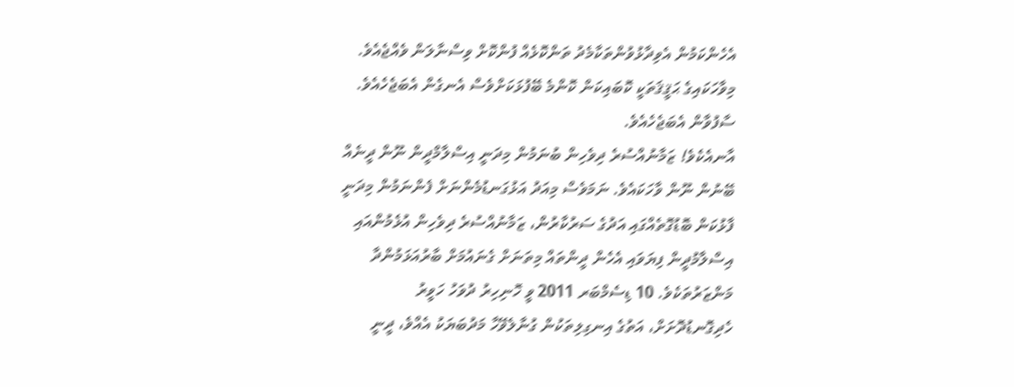އެހެންކަމުން އެވިދާޅުވުންތަކާމެދު ތަންކޮޅެއް ފުންކޮށް ވިސްނާލަން ވެއްޖެއެވެ. މިވާހަކައިގެ ޙަޤީޤަތަކީ ކޮބައިކަން ކޮންމެ ބޭފުޅަކަށްވެސް އެނގެން އެބަޖެހެއެވެ. ސާފުވާން އެބަޖެހެއެވެ.
އާނއެކެވެ! ޒަމާނުއްސުރެ ދިވެހިން ބުނަމުން މިދަނީ އިސްލާމްދީން ނޫން ދީނެއް ބޭނުން ނޫން ވާހަކައެވެ. ނަމަވެސް މިއަދު އަޅުގަނޑުމެންނަށް ފެންނަމުން މިދަނީ ފާޅުކަން ބޮޑުގޮތެއްގައި އަދުގެ ސަރުކާރުން، ޒަމާނުއްސުރެ ދިވެހިން އުޅެމުންއައި އިސްލާމުދީން ފިޔަވައި އެހެން ދީންތައް މިތަނަށް ގެނައުމަށް ބާރުއަޅަމުންދާ މަންޒަރުތަކެވެ. 10 ޑިސެމްބަރ 2011 ވީ ހޮނިހިރު ދުވަހު ހަވީރު ހެދިގޮނޑުދޮށަށް، އަތުގެ އިނގިލިތަކުން ގުނާލެވޭހާ މަދުބަޔަކު އެއްވެ، ދީނީ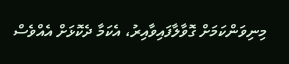މިނިވަންކަމަށް ގޮވާލާފައިވާއިރު، އެކަމާ ދެކޮޅަށް އެއްވެސް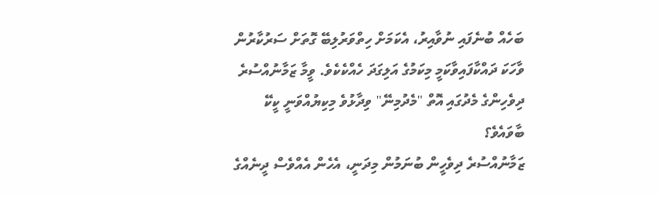ބަހެއް ބުނެފައި ނުވާއިރު، އެކަމަށް ހިތްވަރުލިބޭ ގޮތަށް ސަރުކާރުން ވާހަކަ ދައްކާފައިވާކަމީ މިކަމުގެ އަލިގަދަ ހެއްކެކެވެ. ވީމާ ޒަމާނުއްސުރެ ދިވެހިންގެ މެދުގައި އޮތް "މެދުމިނޭ" ވިދާޅުވެ މިކިޔުއްވަނީ ކީކޭ ބާވައެވެ؟
ޒަމާނުއްސުރެ ދިވެހީން ބުނަމުން މިދަނީ، އެހެން އެއްވެސް ދީނެއްގެ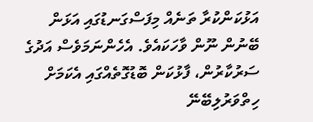އަޅުކަންކުރާ ތަނެއް މިފަސްގަނޑުގައި އަޅަން ބޭނުން ނޫން ވާހަކައެވެ. އެހެންނަމަވެސް އަދުގެ ސަރުކާރުން، ފާޅުކަން ބޮޑުގޮތެއްގައި އެކަމަށް ހިތްވަރުލިބޭނޭ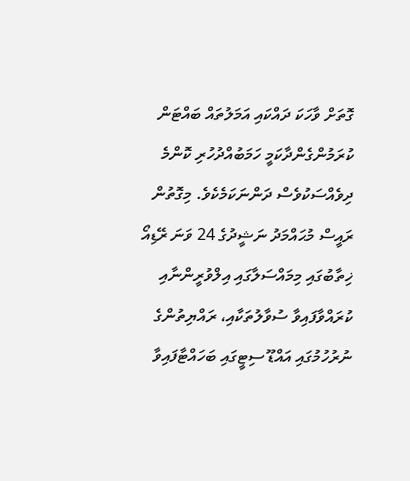ގޮތަށް ވާހަކަ ދައްކައި އަމަލުތައް ބައްޓަން ކުރަމުންގެންދާކަމީ ހަމަބުއްދުހުރި ކޮންމެ ދިވެއްސަކުވެސް ދަންނަކަމެކެވެ. މިގޮތުން ރައީސް މުޙައްމަދު ނަޝީދުގެ 24 ވަނަ ރޭޑިއޯ ޚިތާބުގައި މިމައްސަލާގައި އިލްވުރީންނާއި ކުރައްވާފައިވާ ސުވާލުތަކާއި، ރައްޔިތުންގެ ނުރުހުމުގައި އައްޑޫ ސިޓީގައި ބަހައްޓާފައިވާ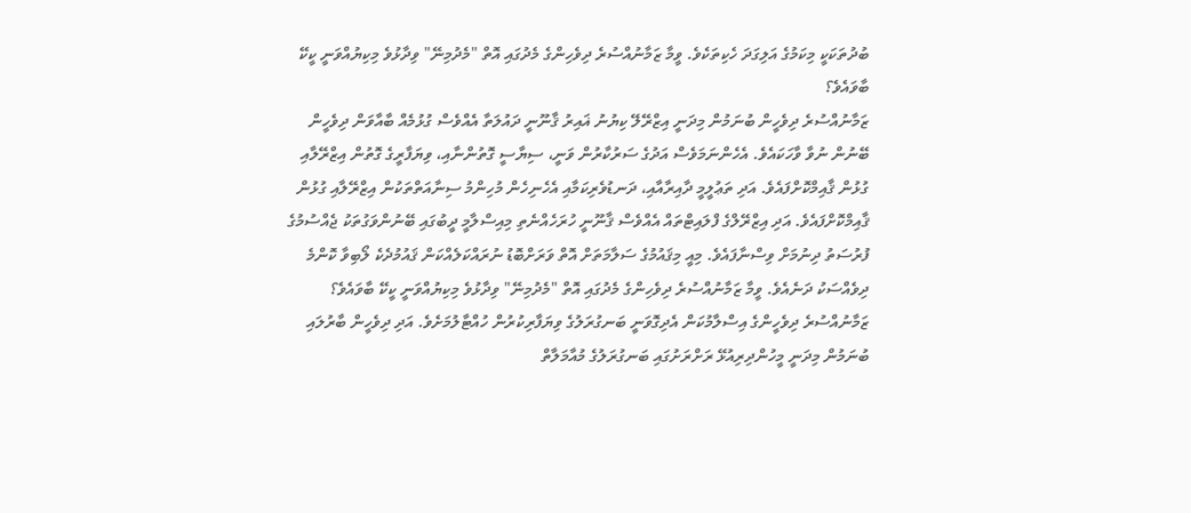ބުދުތަކަކީ މިކަމުގެ އަލިގަދަ ހެކިތަކެވެ. ވީމާ ޒަމާނުއްސުރެ ދިވެހިންގެ މެދުގައި އޮތް "މެދުމިނޭ" ވިދާޅުވެ މިކިޔުއްވަނީ ކީކޭ ބާވައެވެ؟
ޒަމާނުއްސުރެ ދިވެހީން ބުނަމުން މިދަނީ އިޒްރޭލޭ ކިޔުނު ޣައިރު ޤާނޫނީ ދައުލަތާ އެއްވެސް ގުޅުމެއް ބާއާވަން ދިވެހީން ބޭނުން ނުވާ ވާހަކައެވެ. އެހެންނަމަވެސް އަދުގެ ސަރުކާރުން ވަނީ، ސިޔާސީ ގޮތުންނާއި، ވިޔަފާރީގެ ގޮތުން އިޒްރޭލާއި ގުޅުން ޤާއިމްކޮށްފައެވެ. އަދި ތަޢުލީމީ ދާއިރާއާއި، ދަނޑުވެރިކަމާއި އެހެނިހެން މުހިންމު ސިނާއަތްތަކުން އިޒްރޭލާއި ގުޅުން ޤާއިމްކޮށްފައެވެ. އަދި އިޒްރޭލްގެ ފްލައިޓްތައް އެއްވެސް ޤާނޫނީ ހުރަހެއްނެތި މިއިސްލާމީ ދީބުގައި ބޭނުންވަގުތަކު ޖެއްސުމުގެ ފުރުސަތު ދިނުމަށް ވިސްނާފައެވެ. މިއީ މިޤައުމުގެ ސަލާމަތަށް އޮތް ވަރަށްބޮޑު ނުރައްކަލެއްކަން ޤައުމުދެކެ ލޯބިވާ ކޮންމެ ދިވެއްސަކު ދަނެއެވެ. ވީމާ ޒަމާނުއްސުރެ ދިވެހިންގެ މެދުގައި އޮތް "މެދުމިނޭ" ވިދާޅުވެ މިކިޔުއްވަނީ ކީކޭ ބާވައެވެ؟
ޒަމާނުއްސުރެ ދިވެހީންގެ އިސްލާމުކަން އެދިގޮވަނީ ބަނގުރަލުގެ ވިޔަފާރިކުރުން ހުއްޓާލުމަށެވެ. އަދި ދިވެހީން ބާރުލައި ބުނަމުން މިދަނީ މީހުންދިރިއުޅޭ ރަށްރަށުގައި ބަނގުރަލުގެ މުއާމަލާތް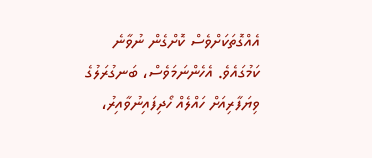އެއްގޮތަކަށްވެސް ކޮށްގެން ނުވާނެ ކަމުގައެވެ. އެހެންނަމަވެސް، ބަނގުރަލުގެ ވިޔަފާރިއަށް ހައްލެއް ހޯދިފައިނުވާއިރު،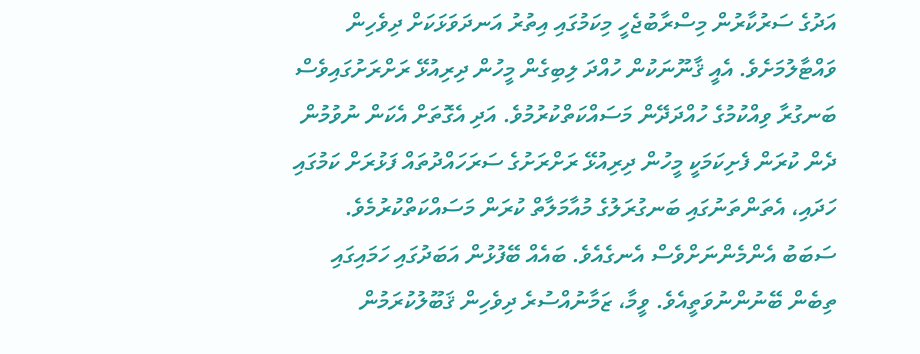އަދުގެ ސަރުކާރުން މިސްރާބުޖެހީ މިކަމުގައި އިތުރު އަނދަވަޅަކަށް ދިވެހިން ވައްޓާލުމަށެވެ. އެއީ ޤާނޫނަކުން ހުއްދަ ލިބިގެން މީހުން ދިރިއުޅޭ ރަށްރަށުގައިވެސް ބަނގުރާ ވިއްކުމުގެ ހުއްދަދޭން މަސައްކަތްކުރުމުވެ. އަދި އެގޮތަށް އެކަން ނުވުމުން ދެން ކުރަން ފެށިކަމަކީ މީހުން ދިރިއުޅޭ ރަށްރަށުގެ ސަރަހައްދުތައް ފަޅުރަށް ކަމުގައި ހަދައި، އެތަންތަނުގައި ބަނގުރަލުގެ މުއާމަލާތް ކުރަން މަސައްކަތްކުރުމެވެ. ސަބަބު އެންމެންނަށްވެސް އެނގެއެވެ. ބައެއް ބޭފުޅުން އަބަދުގައި ހަމައިގައި ތިބެން ބޭނުންނުވަތީއެވެ. ވީމާ، ޒަމާނުއްސުރެ ދިވެހިން ޤަބޫލުކުރަމުން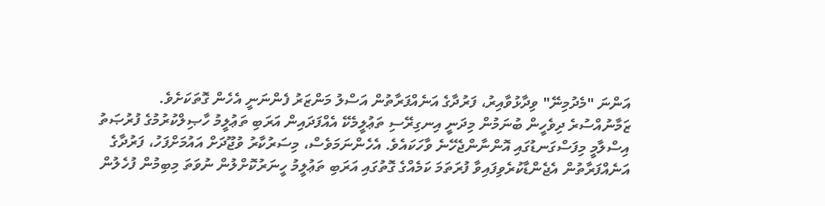އަންނަ "މެދުމިނޭ" ވިދާޅުވާއިރު، ފަރުދާގެ އަނެއްފަރާތުން އަސްލު މަންޒަރު ފެންނަނީ އެހެން ގޮތަކަށެވެ.
ޒަމާނުއްސުރެ ދިވެހީން ބުނަމުން މިދަނީ އިނގިރޭސި ތަޢުލީމެކޭ އެއްފަދައިން އަރަބި ތަޢުލީމު ހާޞިލްކުރުމުގެ ފުރުޞަތު އިސްލާމީ މިފަސްގަނޑުގައި އޮންނާންޖެހޭނެ ވާހަކައެވެ. އެހެންނަމަވެސް، މިސަރުކާރު ވުޖޫދަށް އައުމަށްފަހު، ފަރުދާގެ އަނެއްފަރާތުން އެޖެންޑާކުރެވިފައިވާ ފުރަތަމަ ކަމެއްގެ ގޮތުގައި އަރަބި ތަޢުލީމު ހީނަރުކޮށްލުން ނުވަތަ މިބިމުން ފުހެލުން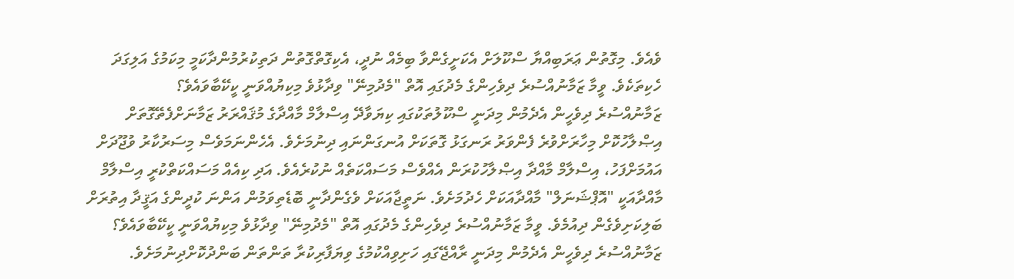ވެއެވެ. މިގޮތުން ޢަރަބިއްޔާ ސްކޫލަށް އެކަށީގެންވާ ބިމެއް ނުދީ، އެކިގޮތްގޮތުން ދަތިކުރުމުންދާކަމީ މިކަމުގެ އަލިގަދަ ހެކިތަކެވެ. ވީމާ ޒަމާނުއްސުރެ ދިވެހިންގެ މެދުގައި އޮތް "މެދުމިނޭ" ވިދާޅުވެ މިކިޔުއްވަނީ ކީކޭބާވައެވެ؟
ޒަމާނުއްސުރެ ދިވެހީން އެދެމުން މިދަނީ ސްކޫލުތަކުގައި ކިޔަވާދޭ އިސްލާމް މާއްދާގެ މުޤައްރަރު ޒަމާނަށްފެތޭގޮތަށް އިޞްލާހުކޮށް މިހާރަށްވުރެ ފެންވަރު ރަނގަޅު ގޮތަކަށް އުނގަންނައި ދިނުމަށެވެ. އެހެންނަމަވެސް މިސަރުކާރު ވުޖޫދަށް އައުމަށްފަހު، އިސްލާމް މާއްދާ އިޞްލާހުކުރަން އެއްވެސް މަސައްކަތެއް ނުކުރެއެވެ. އަދި ކިއެއް މަސައްކަތްކުރީ އިސްލާމް މާއްދާއަކީ "އޮޕްޝަނަލް" މާއްދާއަކަށް ހެދުމަށެވެ. ނަތީޖާއަކަށް ވެގެންދާނީ ބޮޑެތިވަމުން އަންނަ ކުދީންގެ އަޤީދާ އިތުރަށް ބަލިކަށިވެގެން ދިއުމެވެ. ވީމާ ޒަމާނުއްސުރެ ދިވެހިންގެ މެދުގައި އޮތް "މެދުމިނޭ" ވިދާޅުވެ މިކިޔުއްވަނީ ކީކޭބާވައެވެ؟
ޒަމާނުއްސުރެ ދިވެހީން އެދެމުން މިދަނީ ރާއްޖޭގައި ހަށިވިއްކުމުގެ ވިޔަފާރިކުރާ ތަންތަން ބަންދުކޮށްދިނުމަށެވެ.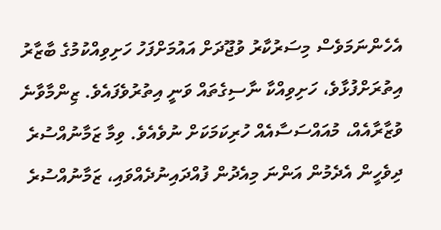އެހެންނަމަވެސް މިސަރުކާރު ވުޖޫދަށް އައުމަށްފަހު ހަށިވިއްކުމުގެ ބާޒާރު އިތުރަށްފުޅާވެ، ހަށިވިއްކާ ނާސިގެތައް ވަނީ އިތުރުވެފައެވެ. ޒިންމާވާނެ ވުޒާރާއެއް، މުއައްސަސާއެއް ހުރިކަމަކަށް ނުވެއެވެ. ވިމާ ޒަމާނުއްސުރެ ދިވެހީން އެދެމުން އަންނަ މިއެދުން ފުއްދައިނުދެއްވައި، ޒަމާނުއްސުރެ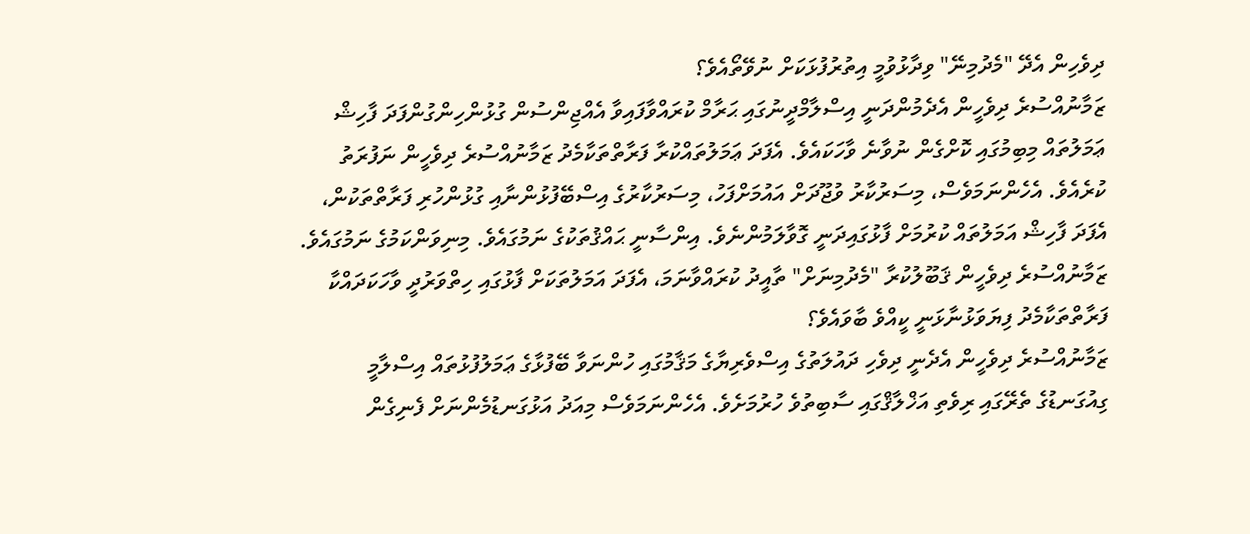ދިވެހިން އެދޭ "މެދުމިނޭ" ވިދާޅުވުމީ އިތުރުފުޅަކަށް ނުވޭތޯއެވެ؟
ޒަމާނުއްސުރެ ދިވެހީން އެދެމުންދަނީ އިސްލާމްދީނުގައި ޙަރާމް ކުރައްވާފައިވާ އެއްޖިންސުން ގުޅުންހިންގުންފަދަ ފާހިޝް ޢަމަލުތައް މިބިމުގައި ކޮށްގެން ނުވާނެ ވާހަކައެވެ. އެފަދަ ޢަމަލުތައްކުރާ ފަރާތްތަކާމެދު ޒަމާނުއްސުރެ ދިވެހީން ނަފުރަތު ކުރެއެވެ. އެހެންނަމަވެސް، މިސަރުކާރު ވުޖޫދަށް އައުމަށްފަހު، މިސަރުކާރުގެ އިސްބޭފުޅުންނާއި ގުޅުންހުރި ފަރާތްތަކުން، އެފަދަ ފާހިޝް އަމަލުތައް ކުރުމަށް ފާޅުގައިދަނީ ގޮވާލަމުންނެވެ. އިންސާނީ ޙައްޤުތަކުގެ ނަމުގައެވެ. މިނިވަންކަމުގެ ނަމުގައެވެ. ޒަމާނުއްސުރެ ދިވެހީން ޤަބޫލުކުރާ "މެދުމިނަށް" ތާއީދު ކުރައްވާނަމަ، އެފަދަ އަމަލުތަކަށް ފާޅުގައި ހިތްވަރުދީ ވާހަކަދައްކާ ފަރާތްތަކާމެދު ފިޔަވަޅުނާޅަނީ ކީއްވެ ބާވައެވެ؟
ޒަމާނުއްސުރެ ދިވެހީން އެދެނީ ދިވެހި ދައުލަތުގެ އިސްވެރިޔާގެ މަޤާމުގައި ހުންނަވާ ބޭފުޅާގެ ޢަމަލުފުޅުތައް އިސްލާމީ ގިއުގަނޑުގެ ތެރޭގައި ރިވެތި އަޚްލާޤްގައި ސާބިތުވެ ހުރުމަށެވެ. އެހެންނަމަވެސް މިއަދު އަޅުގަނޑުމެންނަށް ފެނިގެން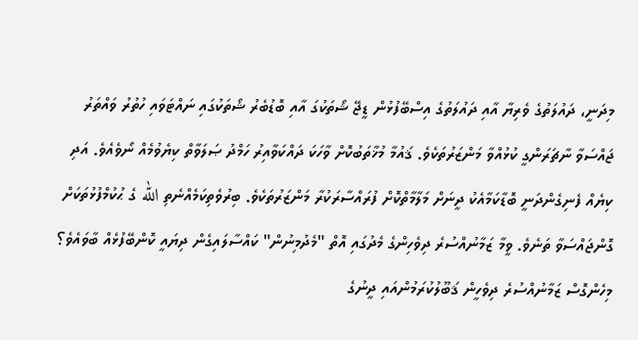މިދަނީ، ދައުލަތުގެ ވެރިޔާ އާއި ދައުލަތުގެ އިސްބޭފުޅުން ޑީޖޭ ޝޯތަކުގަ އާއި ބޮޑުބެރު ޝޯތަކުގައި ނައްޓަވައި ހުތުރު ވައްތަރު ޖައްސަވާ ނާޗަރަންގީ ކުޅުއްވާ މަންޒަރުތަކެވެ. ޤައުމާ މުޚާތަބުކޮށް ވާހަކަ ދައްކަވާއިރު ހަމްދު ޞަލަވާތް ކިޔެވުމެއް ނޯވެއެވެ. އަދި ކިޔެއް ފެނިގެންދަނީ ބޮޑާކަމާއެކު ދީނަށް މަލާމާތްކޮށް ފުރައްސާރަކުރާ މަންޒަރުތަކެވެ. ބިރުވެތިކަމެއްނެތި الله ގެ ޙުކުމްފުޅުތަކަށް ގޮންޖައްސަވާ ތަނެވެ. ވީމާ ޒަމާނުއްސުރެ ދިވެހިންގެ މެދުގައި އޮތް "މެދުމިނުން" ކައްސާލައިގެން ދިޔައީ ކޮންބޭފުޅެއް ބާވައެވެ؟
މިހެންގޮސް ޒަމާނުއްސުރެ ދިވެހީން ޤަބޫލުކުރަމުންއައި ދީނުގެ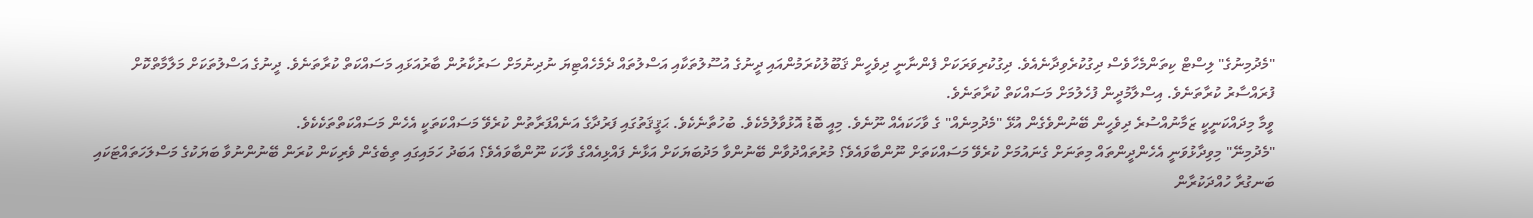"މެދުމިނުގެ" ލިސްޓް ކިތަންމެހާވެސް ދިގުކުރެވިދާނެއެވެ. ދިގުކުރިވަރަކަށް ފެންނާނީ ދިވެހީން ޤަބޫލުކުރަމުންއައި ދީނުގެ އުސޫލުތަކާއި އަސްލުތައް ދެމެހެއްޓިޔަ ނުދިނުމަށް ސަރުކާރުން ބާރުއަޅައި މަސައްކަތް ކުރާތަނެވެ. ދީނުގެ އަސްލުތަކަށް މަލާމާތްކޮށް ފުރައްސާރު ކުރާތަނެވެ. އިސްލާމުދީން ފުހެލުމަށް މަސައްކަތް ކުރާތަނެވެ.
ވީމާ މިދައްކަނީކީ ޒަމާނުއްސުރެ ދިވެހީން ބޭނުންވެގެން އުޅޭ "މެދުމިނެއް" ގެ ވާހަކައެއް ނޫނެވެ. މިއީ ބޮޑު އޮޅުވާލުމެކެވެ. ބުހުތާނެކެވެ. ޙަޤީޤަތުގައި ފަރުދާގެ އަނެއްފަރާތުން ކުރެވޭ މަސައްކަތަކީ އެހެން މަސައްކަތްތަކެކެވެ.
"މެދުމިނޭ" މިވިދާޅުވަނީ އެހެންދީންތައް މިތަނަށް ގެނައުމަށް ކުރެވޭ މަސައްކަތަށް ނޫންބާވައެވެ؟ މުރުތައްދުވާން ބޭނުންވާ މަދުބަޔަކަށް އަޅާނެ ފައްޅިއެއްގެ ވާހަކަ ނޫންބާވައެވެ؟ އަބަދު ހަމައިގައި ތިބެގެން ވެރިކަން ކުރަން ބޭނުންނުވާ ބަޔަކުގެ މަސްލަހަތައްޓަކައި ބަނގުރާ ހުއްދަކުރާން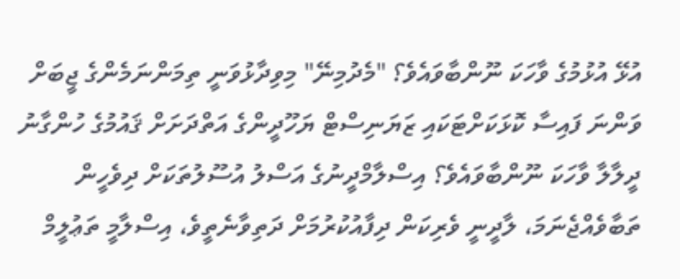އުޅޭ އުޅުމުގެ ވާހަކަ ނޫންބާވައެވެ؟ "މެދުމިނޭ" މިވިދާޅުވަނީ ތިމަންނަމެންގެ ޖީބަށް ވަންނަ ފައިސާ ކޮޅަކަށްޓަކައި ޒަޔަނިސްޓް ޔަހޫދީންގެ އަތްދަށަށް ޤައުމުގެ ހުންގާނު ދީލާލާ ވާހަކަ ނޫންބާވައެވެ؟ އިސްލާމްދީނުގެ އަސްލު އުސޫލުތަކަށް ދިވެހީން ތަބާވެއްޖެނަމަ، ލާދީނީ ވެރިކަން ދިފާއުކުރުމަށް ދަތިވާނެތީވެ، އިސްލާމީ ތަޢުލީމް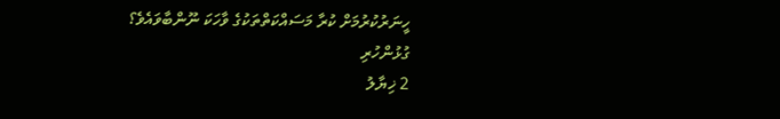ހީނަރުކުރުމަށް ކުރާ މަސައްކަތްތަކުގެ ވާހަކަ ނޫންބާވައެވެ؟
ގުޅުންހުރި
2 ޚިޔާލު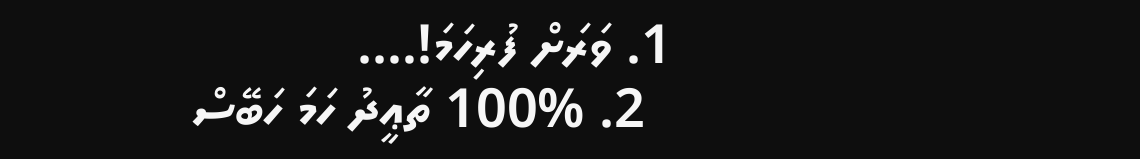1. ވަރަށް ފުރިހަމަ!….
  2. 100% ތާޢީދު ހަމަ ހަބޭސް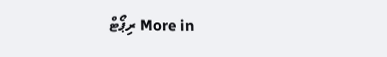More in ރިޕޯޓް